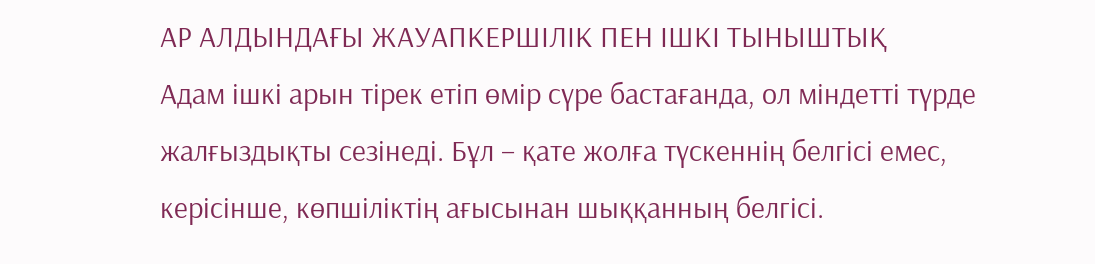АР АЛДЫНДАҒЫ ЖАУАПКЕРШІЛІК ПЕН ІШКІ ТЫНЫШТЫҚ
Адам ішкі арын тірек етіп өмір сүре бастағанда, ол міндетті түрде жалғыздықты сезінеді. Бұл – қате жолға түскеннің белгісі емес, керісінше, көпшіліктің ағысынан шыққанның белгісі.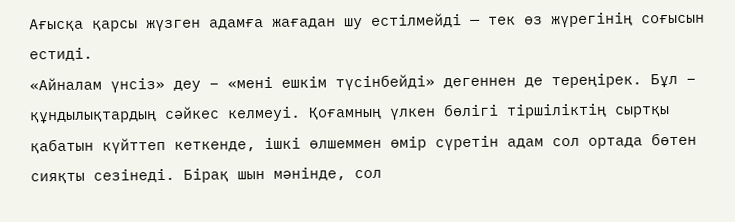Ағысқа қарсы жүзген адамға жағадан шу естілмейді — тек өз жүрегінің соғысын естиді.
«Айналам үнсіз» деу – «мені ешкім түсінбейді» дегеннен де тереңірек. Бұл – құндылықтардың сәйкес келмеуі. Қоғамның үлкен бөлігі тіршіліктің сыртқы қабатын күйттеп кеткенде, ішкі өлшеммен өмір сүретін адам сол ортада бөтен сияқты сезінеді. Бірақ шын мәнінде, сол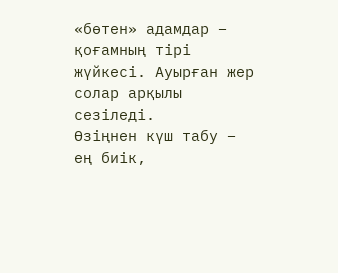«бөтен» адамдар – қоғамның тірі жүйкесі. Ауырған жер солар арқылы сезіледі.
Өзіңнен күш табу – ең биік,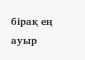бірақ ең ауыр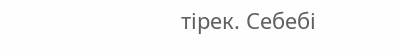тірек. Себебі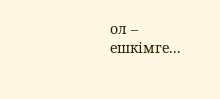ол – ешкімге...